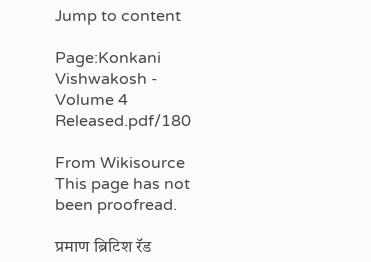Jump to content

Page:Konkani Vishwakosh - Volume 4 Released.pdf/180

From Wikisource
This page has not been proofread.

प्रमाण ब्रिटिश रॅड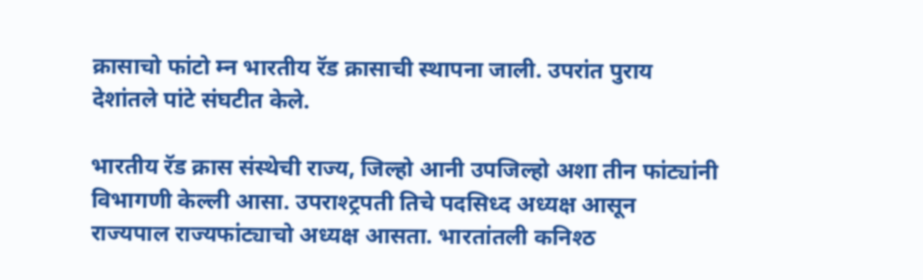क्रासाचो फांटो म्न भारतीय रॅड क्रासाची स्थापना जाली. उपरांत पुराय देशांतले पांटे संघटीत केले.

भारतीय रॅड क्रास संस्थेची राज्य, जिल्हो आनी उपजिल्हो अशा तीन फांट्यांनी विभागणी केल्ली आसा. उपराश्ट्रपती तिचे पदसिध्द अध्यक्ष आसून राज्यपाल राज्यफांट्याचो अध्यक्ष आसता. भारतांतली कनिश्ठ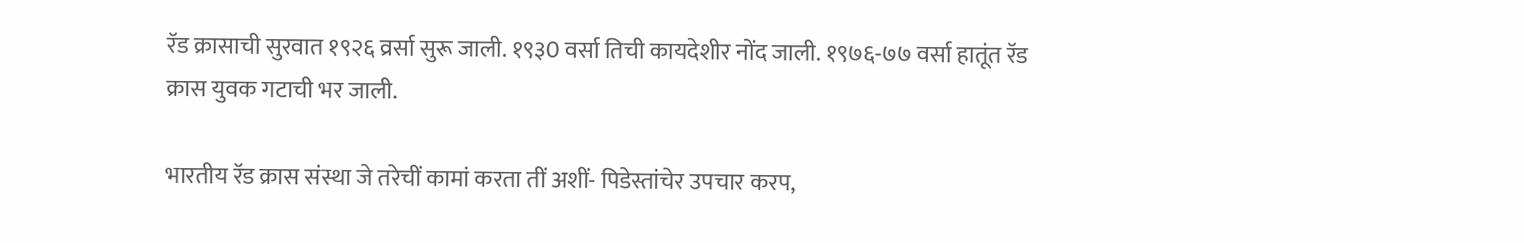रॅड क्रासाची सुरवात १९२६ व्रर्सा सुरू जाली. १९३0 वर्सा तिची कायदेशीर नोंद जाली. १९७६-७७ वर्सा हातूंत रॅड क्रास युवक गटाची भर जाली.

भारतीय रॅड क्रास संस्था जे तरेचीं कामां करता तीं अशीं- पिडेस्तांचेर उपचार करप,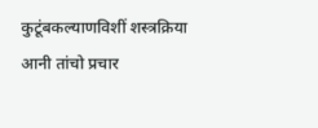कुटूंबकल्याणविशीं शस्त्रक्रिया आनी तांचो प्रचार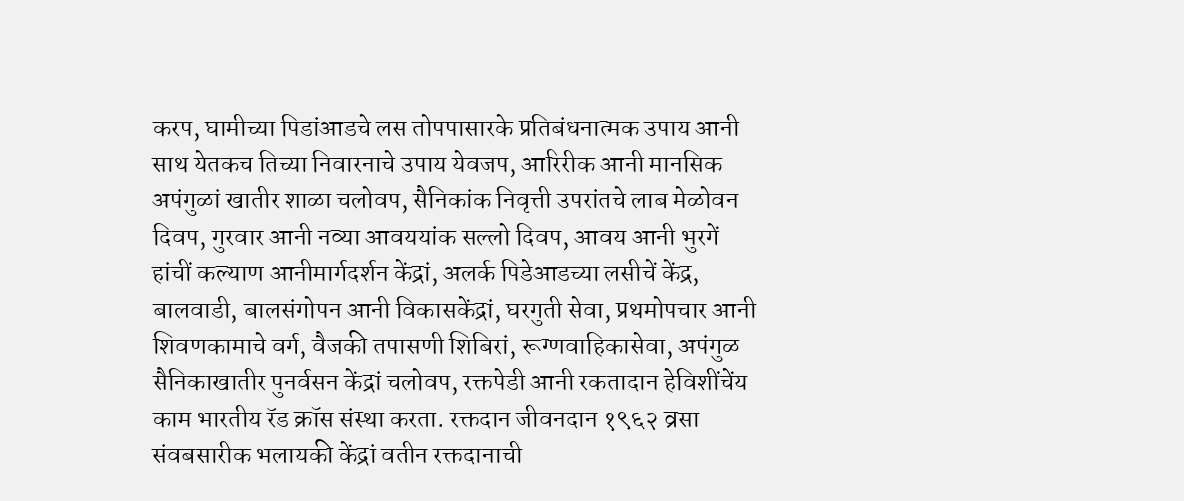करप, घामीच्या पिडांआडचे लस तोपपासारके प्रतिबंधनात्मक उपाय आनी साथ येतकच तिच्या निवारनाचे उपाय येवजप, आरिरीक आनी मानसिक अपंगुळां खातीर शाळा चलोवप, सैनिकांक निवृत्ती उपरांतचे लाब मेळोवन दिवप, गुरवार आनी नव्या आवययांक सल्लो दिवप, आवय आनी भुरगें हांचीं कल्याण आनीमार्गदर्शन केंद्रां, अलर्क पिडेआडच्या लसीचें केंद्र, बालवाडी, बालसंगोपन आनी विकासकेंद्रां, घरगुती सेवा, प्रथमोपचार आनी शिवणकामाचे वर्ग, वैजकी तपासणी शिबिरां, रूग्णवाहिकासेवा, अपंगुळ सैनिकाखातीर पुनर्वसन केंद्रां चलोवप, रक्तपेडी आनी रकतादान हेविशींचेंय काम भारतीय रॅड क्रॉस संस्था करता. रक्तदान जीवनदान १९६२ व्रसा संवबसारीक भलायकी केंद्रां वतीन रक्तदानाची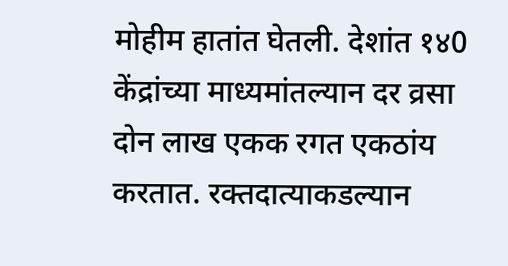मोहीम हातांत घेतली. देशांत १४0 केंद्रांच्या माध्यमांतल्यान दर व्रसा दोन लाख एकक रगत एकठांय करतात. रक्तदात्याकडल्यान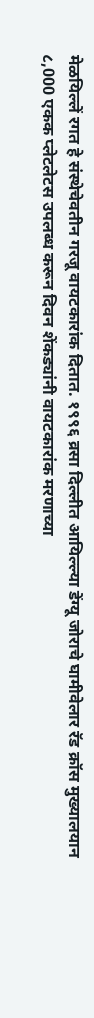मेळयिल्लें रगत हे संस्थेचेवतीन गरजू वायटकारांक दितात. १९९६ व्रसा दिल्लीत आयिल्ल्या डेंग्यू जोराचे घामीवेलार रॅड क्रॉस मुख्यालयान ८,000 एकक प्लेटलेटस उपलब्ध करून दिवन शेंकड्यांनी वायटकारांक मरणाच्या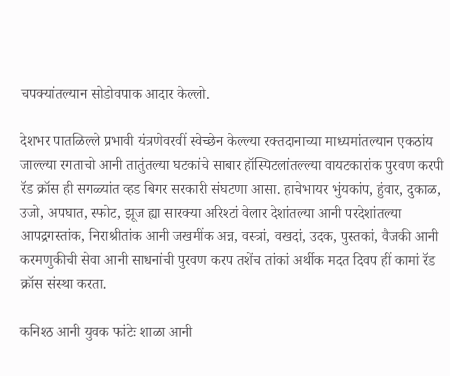चपक्यांतल्यान सोडोवपाक आदार केल्लो.

देशभर पातळिल्ले प्रभावी यंत्रणेवरवीं स्वेच्छेन केल्ल्या रक्तदानाच्या माध्यमांतल्यान एकठांय जाल्ल्या रगताचो आनी तातुंतल्या घटकांचे साबार हॉस्पिटलांतल्ल्या वायटकारांक पुरवण करपी रॅड क्रॉस ही सगळ्यांत व्हड बिगर सरकारी संघटणा आसा. हाचेभायर भुंयकांप, हुंवार, दुकाळ, उजो, अपघात, स्फोट, झूज ह्या सारक्या अरिश्टां वेलार देशांतल्या आनी परदेशांतल्या आपद्रगस्तांक, निराश्रीतांक आनी जखमींक अन्न, वस्त्रां, वखदां, उदक, पुस्तकां, वैजकी आनी करमणुकीची सेवा आनी साधनांची पुरवण करप तशेंच तांकां अर्थीक मदत दिवप हीं कामां रॅड क्रॉस संस्था करता.

कनिश्ठ आनी युवक फांटेः शाळा आनी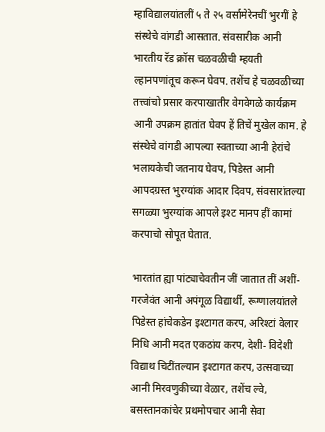म्हाविद्यालयांतलीं ५ ते २५ वर्सामेरेनचीं भुरगीं हे संस्थेचे वांगडी आसतात. संवसारीक आनी भारतीय रॅड क्रॉस चळवळीची म्हयती ल्हानपणांतूच करून घेवप. तशेंच हे चळवळीच्या तत्त्वांचो प्रसार करपाखातीर वेगवेगळे कार्यक्रम आनी उपक्रम हातांत घेवप हें तिचें मुखेल काम. हे संस्थेचे वांगडी आपल्या स्वताच्या आनी हेरांचे भलायकेची जतनाय घेवप, पिडेस्त आनी आपदग्रस्त भुरग्यांक आदार दिवप, संवसारांतल्या सगळ्या भुरग्यांक आपले इश्ट मानप हीं कामां करपाचो सोपूत घेतात.

भारतांत ह्या पांट्याचेवतीन जीं जातात तीं अशीं- गरजेवंत आनी अपंगूळ विद्यार्थी, रूग्णालयांतले पिडेस्त हांचेकडेन इश्टागत करप, अरिश्टां वेलार निधि आनी मदत एकठांय करप, देशी- विदेशी विद्याथ चिटींतल्यान इश्टागत करप, उत्सवाच्या आनी मिरवणुकीच्या वेळार, तशेंच ल्वे, बसस्तानकांचेर प्रथमोपचार आनी सेवा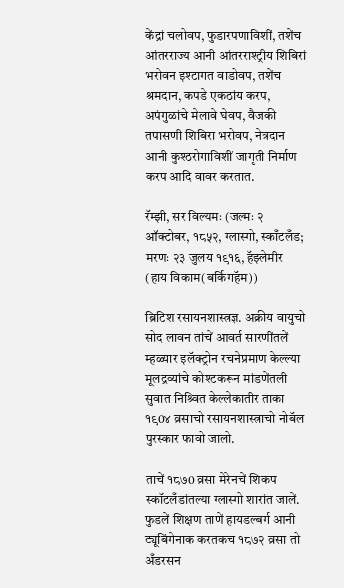केंद्रां चलोवप, फुडारपणाविशीं, तशेंच आंतरराज्य आनी आंतरराश्ट्रीय शिबिरां भरोवन इश्टागत वाडोवप, तशेंच श्रमदान, कपडे एकठांय करप, अपंगुळांचे मेलावे घेवप, वैजकी तपासणी शिबिरा भरोवप, नेत्रदान आनी कुश्ठरोगाविशीं जागृती निर्माण करप आदि वावर करतात.

रॅम्झी, सर विल्यमः (जल्मः २ ऑक्टोबर, १८५२, ग्लास्गो, स्काँटलँड; मरणः २३ जुलय १९१६, हॅझ्लेमीर (हाय विकाम(बर्किगहॅम))

ब्रिटिश रसायनशास्त्रज्ञ. अक्रीय वायुचो सोद लावन तांचें आवर्त सारणींतलें म्हळ्यार इलॅक्ट्रोन रचनेप्रमाण केल्ल्या मूलद्रव्यांचे कोश्टकरून मांडणेंतली सुवात निश्र्वित केल्लेकातीर ताका १९0४ व्रसाचो रसायनशास्त्राचो नोबॅल पुरस्कार फावो जालो.

ताचें १८७0 व्रसा मेरेनचें शिकप स्कॉटलँडांतल्या ग्लास्गो शारांत जालें. फुडलें शिक्षण ताणें हायडल्बर्ग आनी ट्यूबिंगेनाक करतकच १८७२ व्रसा तो अँडरसन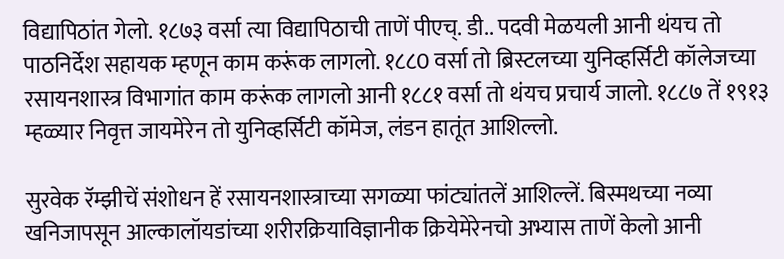विद्यापिठांत गेलो. १८७३ वर्सा त्या विद्यापिठाची ताणें पीएच्. डी.. पदवी मेळयली आनी थंयच तो पाठनिर्देश सहायक म्हणून काम करूंक लागलो. १८८0 वर्सा तो ब्रिस्टलच्या युनिव्हर्सिटी कॉलेजच्या रसायनशास्त्र विभागांत काम करूंक लागलो आनी १८८१ वर्सा तो थंयच प्रचार्य जालो. १८८७ तें १९१३ म्हळ्यार निवृत्त जायमेरेन तो युनिव्हर्सिटी कॉमेज, लंडन हातूंत आशिल्लो.

सुरवेक रॅम्झीचें संशोधन हें रसायनशास्त्राच्या सगळ्या फांट्यांतलें आशिल्लें. बिस्मथच्या नव्या खनिजापसून आल्कालॉयडांच्या शरीरक्रियाविज्ञानीक क्रियेमेरेनचो अभ्यास ताणें केलो आनी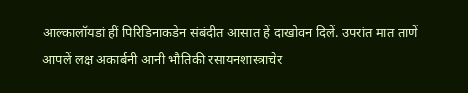आल्कालॉयडां हीं पिरिडिनाकडेन संबंदीत आसात हें दाखोवन दिलें. उपरांत मात ताणें आपलें लक्ष अकार्बनी आनी भौतिकी रसायनशास्त्राचेर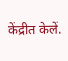केंद्रीत केलें.